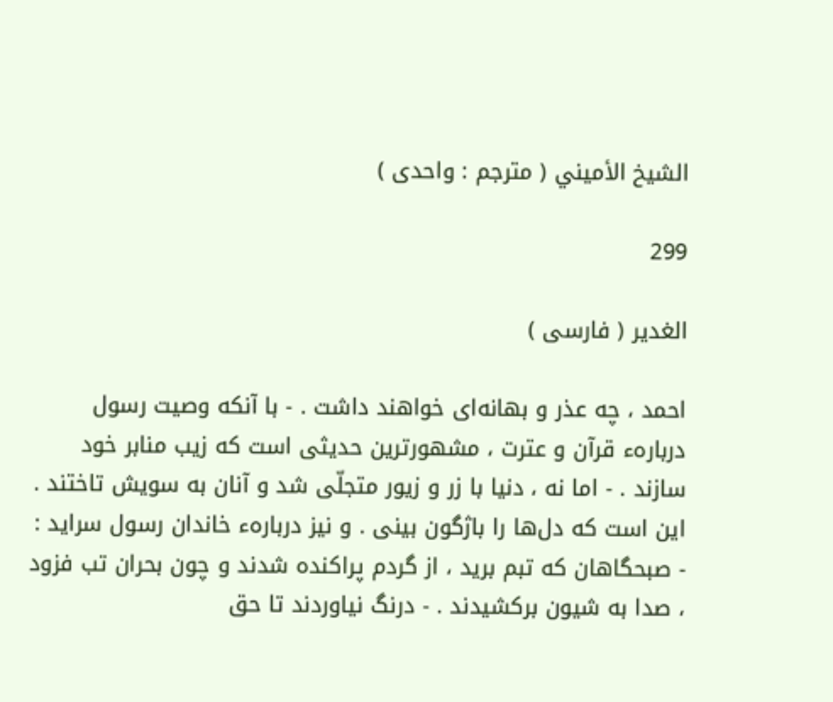الشيخ الأميني ( مترجم : واحدى )

299

الغدير ( فارسى )

احمد ، چه عذر و بهانه‌اى خواهند داشت . - با آنكه وصيت رسول دربارهء قرآن و عترت ، مشهورترين حديثى است كه زيب منابر خود سازند . - اما نه ، دنيا با زر و زيور متجلّى شد و آنان به سويش تاختند . اين است كه دل‌ها را باژگون بينى . و نيز دربارهء خاندان رسول سرايد : - صبحگاهان كه تبم بريد ، از گردم پراكنده شدند و چون بحران تب فزود ، صدا به شيون بركشيدند . - درنگ نياوردند تا حق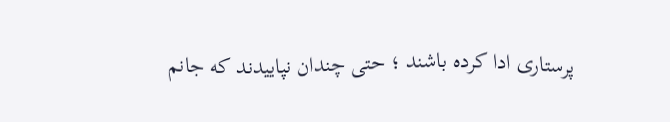پرستارى ادا كرده باشند ؛ حتى چندان نپاييدند كه جانم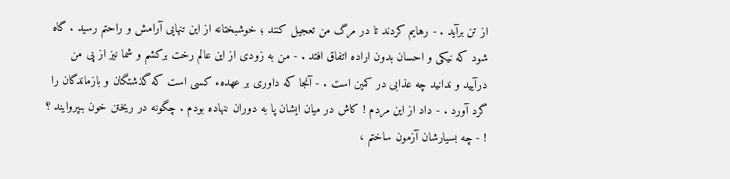از تن برآيد . - رهايم كردند تا در مرگ من تعجيل كنند ؛ خوشبختانه از اين تنهايى آرامش و راحتم رسيد . گاه شود كه نيكى و احسان بدون اراده اتفاق افتد . - من به زودى از اين عالم رخت بركشم و شما نيز از پى من درآييد و ندانيد چه عذابى در كمين است . - آنجا كه داورى بر عهدهء كسى است كه گذشتگان و بازماندگان را گرد آورد . - داد از اين مردم ! كاش در ميان ايشان پا به دوران ننهاده بودم . چگونه در ريختن خون بىپروايند ؟ ! - چه بسيارشان آزمون ساختم ،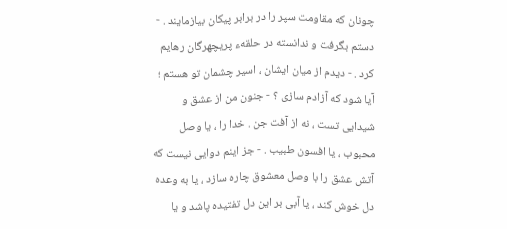چونان كه مقاومت سپر را در برابر پيكان بيازمايند . - دستم بگرفت و ندانسته در حلقهء پريچهرگان رهايم كرد . - ديدم از ميان ايشان ، اسير چشمان تو هستم ؛ آيا شود كه آزادم سازى ؟ - جنون من از عشق و شيدايى تست ، نه از آفت جن . خدا را ، يا وصل محبوب ، يا افسون طبيب . - جز اينم دوايى نيست كه آتش عشق را با وصل معشوق چاره سازد ، يا به وعده دل خوش كند ، يا آبى بر اين دل تفتيده پاشد و يا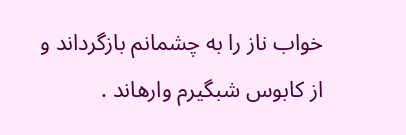خواب ناز را به چشمانم بازگرداند و از كابوس شبگيرم وارهاند .